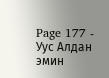Page 177 - Уус Алдан эмин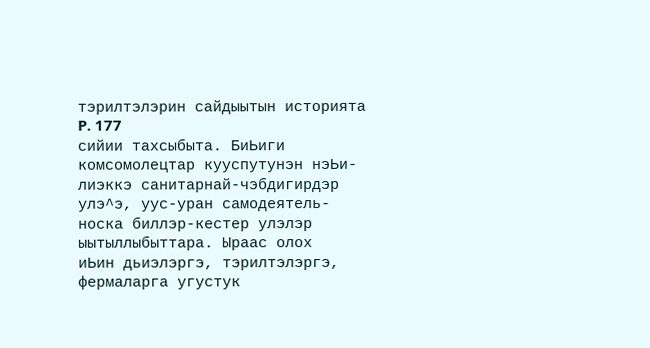тэрилтэлэрин сайдыытын историята
P. 177
сийии тахсыбыта. БиЬиги комсомолецтар кууспутунэн нэЬи-
лиэккэ санитарнай-чэбдигирдэр улэ^э, уус-уран самодеятель-
носка биллэр-кестер улэлэр ыытыллыбыттара. Ыраас олох
иЬин дьиэлэргэ, тэрилтэлэргэ, фермаларга угустук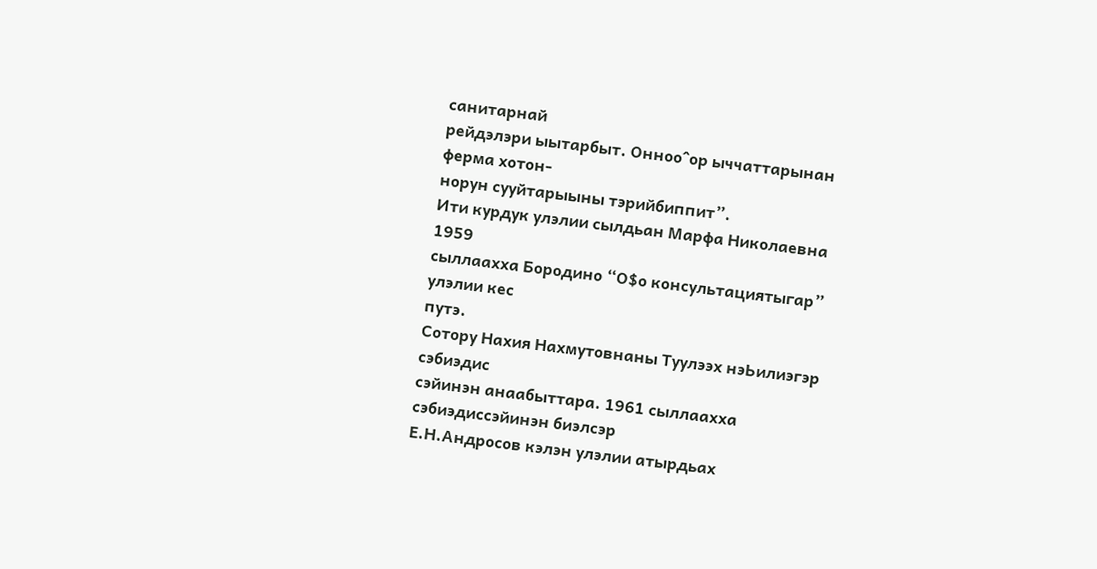санитарнай
рейдэлэри ыытарбыт. Онноо^ор ыччаттарынан ферма хотон-
норун сууйтарыыны тэрийбиппит”.
Ити курдук улэлии сылдьан Марфа Николаевна 1959
сыллаахха Бородино “О$о консультациятыгар” улэлии кес
путэ.
Сотору Нахия Нахмутовнаны Туулээх нэЬилиэгэр сэбиэдис
сэйинэн анаабыттара. 1961 сыллаахха сэбиэдиссэйинэн биэлсэр
Е.Н.Андросов кэлэн улэлии атырдьах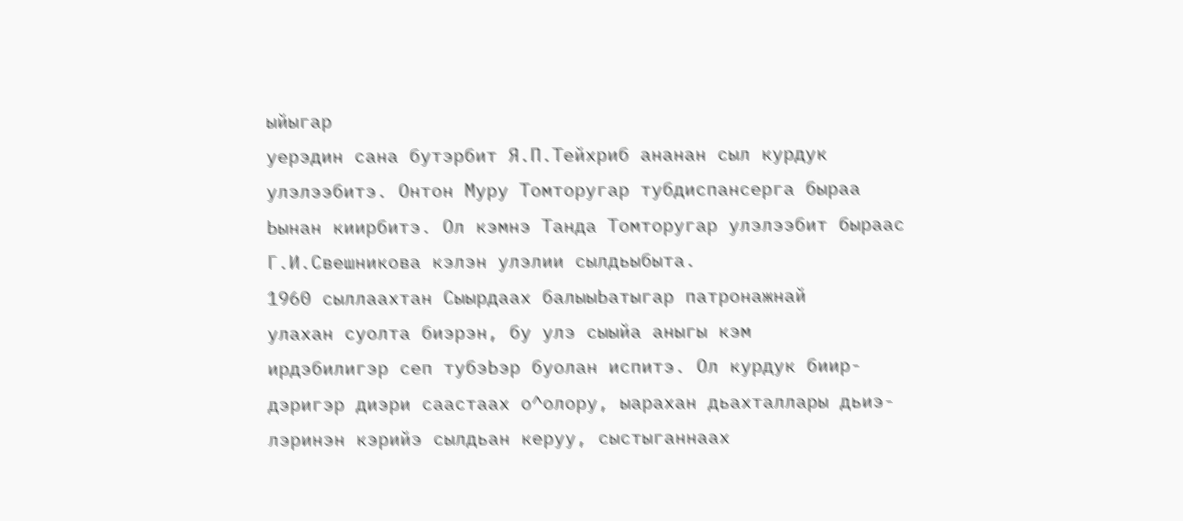ыйыгар
уерэдин сана бутэрбит Я.П.Тейхриб ананан сыл курдук
улэлээбитэ. Онтон Муру Томторугар тубдиспансерга быраа
Ьынан киирбитэ. Ол кэмнэ Танда Томторугар улэлээбит быраас
Г.И.Свешникова кэлэн улэлии сылдьыбыта.
1960 сыллаахтан Сыырдаах балыыЬатыгар патронажнай
улахан суолта биэрэн, бу улэ сыыйа аныгы кэм
ирдэбилигэр сеп тубэЬэр буолан испитэ. Ол курдук биир-
дэригэр диэри саастаах о^олору, ыарахан дьахталлары дьиэ-
лэринэн кэрийэ сылдьан керуу, сыстыганнаах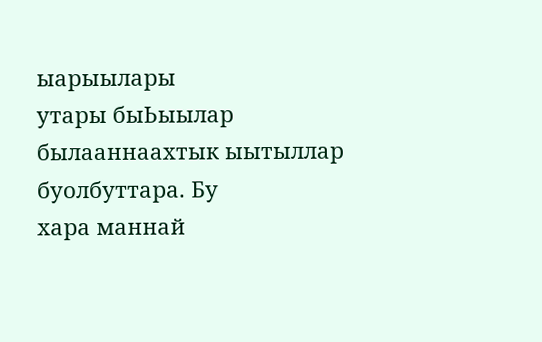ыарыылары
утары быЬыылар былааннаахтык ыытыллар буолбуттара. Бу
хара маннай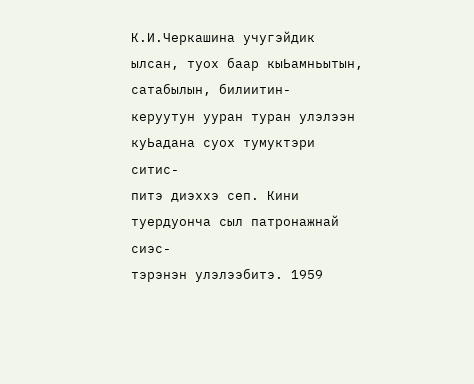К.И.Черкашина учугэйдик
ылсан, туох баар кыЬамньытын, сатабылын, билиитин-
керуутун ууран туран улэлээн куЬадана суох тумуктэри ситис-
питэ диэххэ сеп. Кини туердуонча сыл патронажнай сиэс-
тэрэнэн улэлээбитэ. 1959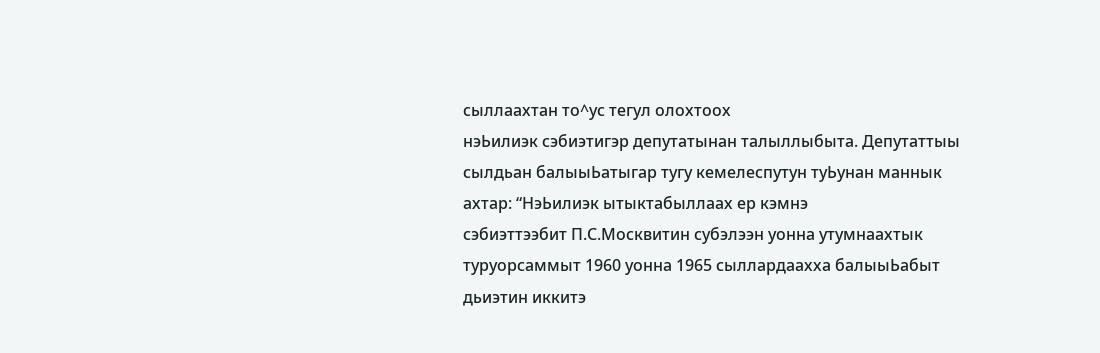сыллаахтан то^ус тегул олохтоох
нэЬилиэк сэбиэтигэр депутатынан талыллыбыта. Депутаттыы
сылдьан балыыЬатыгар тугу кемелеспутун туЬунан маннык
ахтар: “НэЬилиэк ытыктабыллаах ер кэмнэ
сэбиэттээбит П.С.Москвитин субэлээн уонна утумнаахтык
туруорсаммыт 1960 уонна 1965 сыллардаахха балыыЬабыт
дьиэтин иккитэ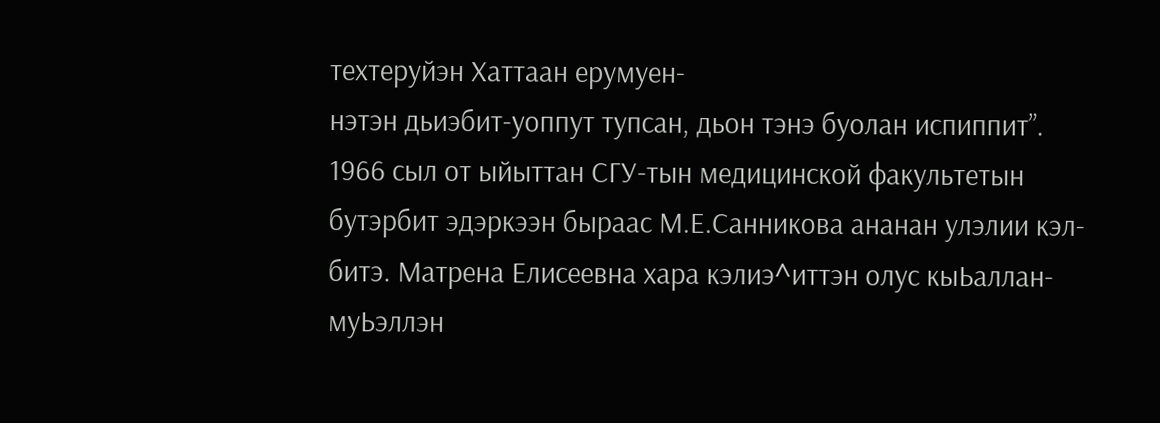техтеруйэн Хаттаан ерумуен-
нэтэн дьиэбит-уоппут тупсан, дьон тэнэ буолан испиппит”.
1966 сыл от ыйыттан СГУ-тын медицинской факультетын
бутэрбит эдэркээн быраас М.Е.Санникова ананан улэлии кэл-
битэ. Матрена Елисеевна хара кэлиэ^иттэн олус кыЬаллан-
муЬэллэн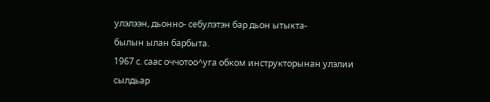улэлээн, дьонно- себулэтэн бар дьон ытыкта-
былын ылан барбыта.
1967 с. саас оччотоо^уга обком инструкторынан улэлии
сылдьар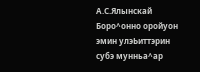А.С.Ялынскай Боро^онно оройуон эмин улэЬиттэрин
субэ мунньа^ар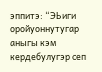эппитэ: “ЭЬиги оройуоннутугар аныгы кэм
кердебулугэр сеп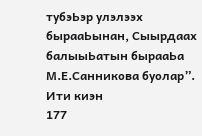тубэЬэр улэлээх бырааЬынан, Сыырдаах
балыыЬатын бырааЬа М.Е.Санникова буолар”. Ити киэн
177